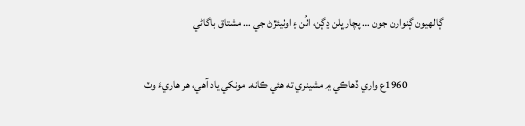ڳالهيون ڳنوارن جون … پچار ڀلن ڍڳن، اٺُن ۽ اوٺيئڙڻ جي … مشتاق باگاڻي

                 1960ع واري ڏهاڪي ۾ مشينري ته هئي ڪانه. مونکي ياد آهي، هر هاريءَ وٽ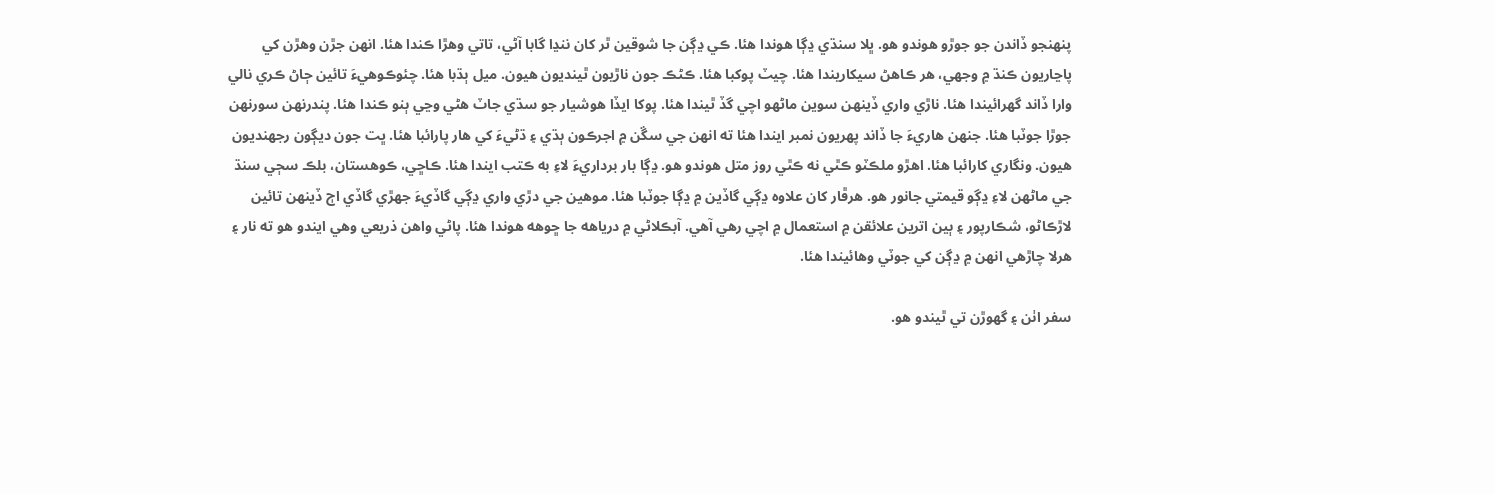پنهنجو ڏاندن جو جوڙو هوندو هو. ڀلا سنڌي ڍڳا هوندا هئا. ڪي ڍڳن جا شوقين ٿر کان ننڍا گابا آڻي، تاتي وهڙا ڪندا هئا. انهن جڙن وهڙن کي پاڃاريون ڪنڌ ۾ وجهي، هر ڪاهڻ سيکاريندا هئا. چيٽ پوکبا هئا. ڪڻڪ جون ناڙيون ٿينديون هيون. ميل ٻڌبا هئا. چئوڪوهيءَ تائين ڄاڻ ڪري نالي وارا ڏاند گهرائيندا هئا. ناڙي واري ڏينهن سوين ماڻهو اچي گڏ ٿيندا هئا. پوکا ايڏا هوشيار جو سڌي جاٽ هڻي وڃي ٻنو ڪندا هئا. پندرنهن سورنهن جوڙا جوٽبا هئا. جنهن هاريءَ جا ڏاند پهريون نمبر ايندا هئا ته انهن جي سڱن ۾ اجرڪون ٻڌي ۽ ڌڻيءَ کي هار پارائبا هئا. ڀت جون ديڳون رجهنديون هيون. ونگاري کارائبا هئا. اهڙو ملڪٽو ڪٿي نه ڪٿي روز متل هوندو هو. ڍڳا بار برداريءَ لاءِ به ڪتب ايندا هئا. ڪاڇي، ڪوهستان، بلڪ سڄي سنڌ جي ماڻهن لاءِ ڍڳو قيمتي جانور هو. هرڦار کان علاوه ڍڳي گاڏين ۾ ڍڳا جوٽبا هئا. موهين جي دڙي واري ڍڳي گاڏيءَ جهڙي گاڏي اڄ ڏينهن تائين لاڙڪاڻو، شڪارپور ۽ ٻين اترين علائقن ۾ استعمال ۾ اچي رهي آهي. آبڪلاڻي ۾ درياهه جا ڇوهه هوندا هئا. پاڻي واهن ذريعي وهي ايندو هو ته نار ۽ هرلا چاڙهي انهن ۾ ڍڳن کي جوٽي وهائيندا هئا.

سفر اٺن ۽ گهوڙن تي ٿيندو هو.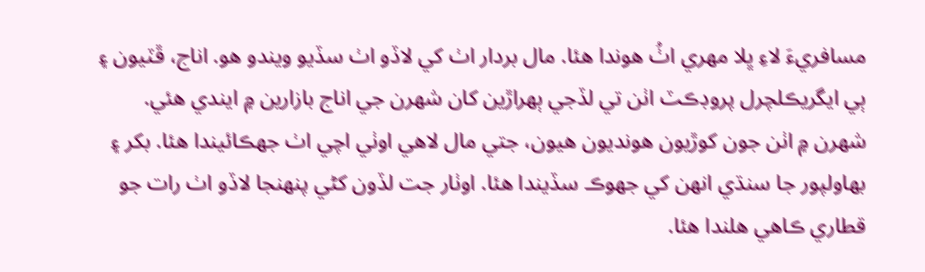مسافريءَ لاءِ ڀلا مهري اٺُ هوندا هئا. مال بردار اٺ کي لاڏو اٺ سڏيو ويندو هو. اناج، ڦٽيون ۽ ٻي ايگريڪلچرل پروڊڪٽ اٺن تي لڏجي ٻهراڙين کان شهرن جي اناج بازارين ۾ ايندي هئي. شهرن ۾ اٺن جون کوڙيون هونديون هيون، جتي مال لاهي اوٺي اچي اٺ جهڪائيندا هئا. بکر ۽ بهاولپور جا سنڌي انهن کي جهوڪ سڏيندا هئا. اوٺار جت لڏون کڻي پنهنجا لاڏو اٺ رات جو قطاري ڪاهي هلندا هئا.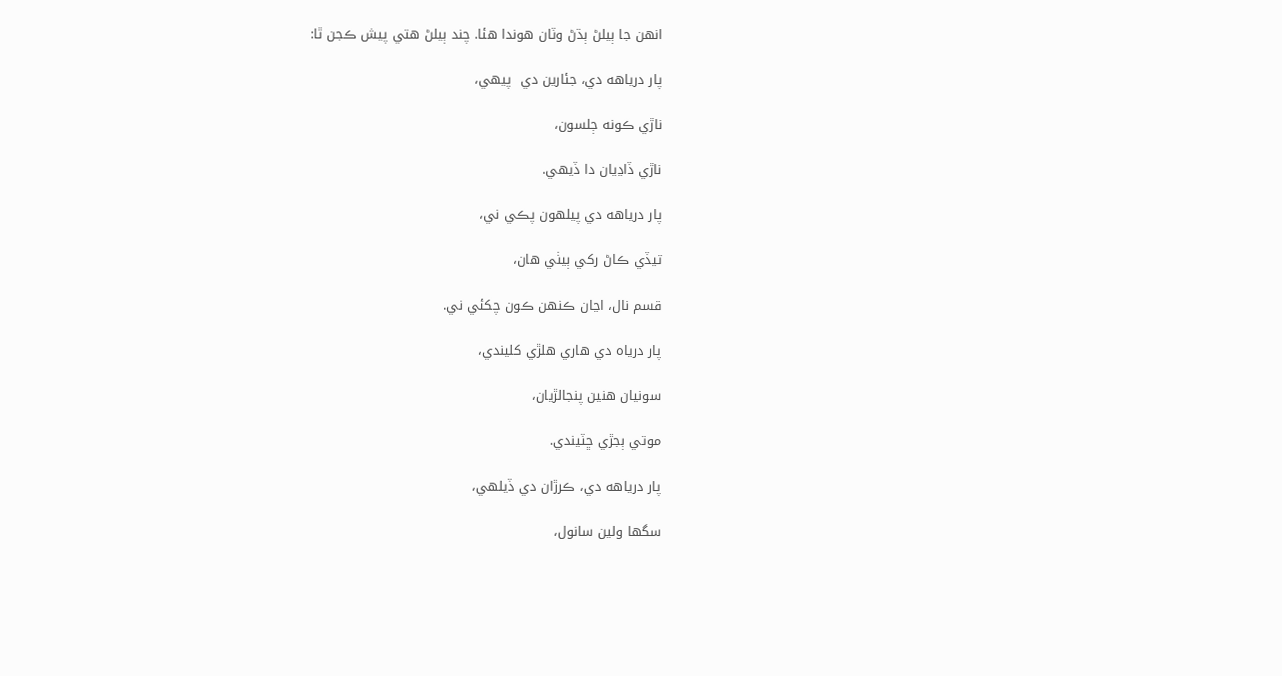انهن جا ٻيلڻ ٻڌڻ وٽان هوندا هئا. چند ٻيلڻ هتي پيش ڪجن ٿا:

پار درياهه دي، جئارين دي  پيهي،

ناڙي ڪونه ڄلسون،

ناڙي ڏاڍيان دا ڏيهي.

پار درياهه دي پيلهون پڪي ني،

تيڏي ڪاڻ رکي ٻيٺي هان،

قسم نال، اڃان ڪنهن ڪون چکئي ني.

پار درياه دي هاري هلڙي کليندي،

سونيان هنين پنجالڙيان،

موتي ٻجڙي ڇٽيندي.

پار درياهه دي، ڪرڙان دي ڏيلهي،

سگها ولين سانول،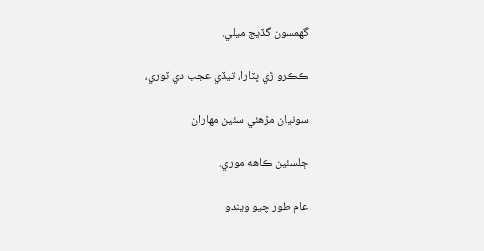گهمسون گڏيج ميلي.

ڪڪرو ڙي ڀٽارا، تيڏي عجب دي ٽوري،

سونيان مڙهئي سئين مهاران

ڄلسئين ڪاهه موري.

عام طور چيو ويندو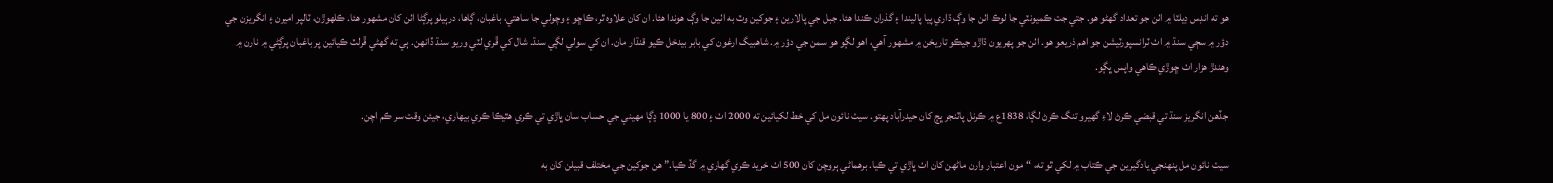هو ته انڊس ڊيلٽا ۾ اٺن جو تعداد گهڻو هو. جتي جت ڪميونٽي جا لوڪ اٺن جا وڳ ڌاري پيا پاليندا ۽ گذران ڪندا هئا. جبل جي پالارين ۽ جوکين وٽ به اٺين جا وڳ هوندا هئا. ان کان علاوه ٿر، ڪاڇو ۽ وچولي جا ساهتي، باغبان، ڳاها، درٻيلو پرڳڻا اٺن کان مشهور هئا. ڪلهوڙن، ٽالپر اميرن ۽ انگريزن جي دؤر ۾ سڄي سنڌ ۾ اٺ ٽرانسپورٽيشن جو اهم ذريعو هو. اٺن جو پهريون ڌاڙو جيڪو تاريخن ۾ مشهور آهي، اهو لڳو هو سمن جي دؤر ۾. شاهبيگ ارغون کي بابر بيدخل ڪيو قنڌار مان. ان کي سولي لڳي سنڌ. شال کي ڦري لٽي وريو سنڌ ڏانهن. ٻي ته گهڻي ڦرلٽ ڪيائين پر باغبان پرڳڻي ۾ نارن ۾ وهندڙ هزار اٺ ڇوڙي ڪاهي واپس ڀڳو.

جڏهن انگريز سنڌ تي قبضي ڪرڻ لاءِ گهيرو تنگ ڪرڻ لڳا، 1838ع ۾ ڪرنل پاٽنجر ڀڄ کان حيدرآباد پهتو. سيٺ نائون مل کي خط لکيائين ته 2000 اٺ ۽ 800 يا 1000 ڍڳا مهيني جي حساب سان ڀاڙي تي ڪري هٿيڪا ڪري بيهاري، جيئن وقت سر ڪم اچن.

سيٺ نائون مل پنهنجي يادگيرين جي ڪتاب ۾ لکي ٿو ته، “مون اعتبار وارن ماڻهن کان اٺ ڀاڙي تي ڪيا. برهماڻي ٻروچن کان 500 اٺ خريد ڪري گهاري ۾ گڏ ڪيا.” هن جوکين جي مختلف قبيلن کان به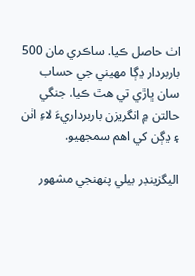اٺ حاصل ڪيا. ساڪري مان 500 باربردار ڍڳا مهيني جي حساب سان ڀاڙي تي هٿ ڪيا. جنگي حالتن ۾ انگريزن باربرداريءَ لاءِ اٺن ۽ ڍڳن کي اهم سمجهيو.

اليگزينڊر بيلي پنهنجي مشهور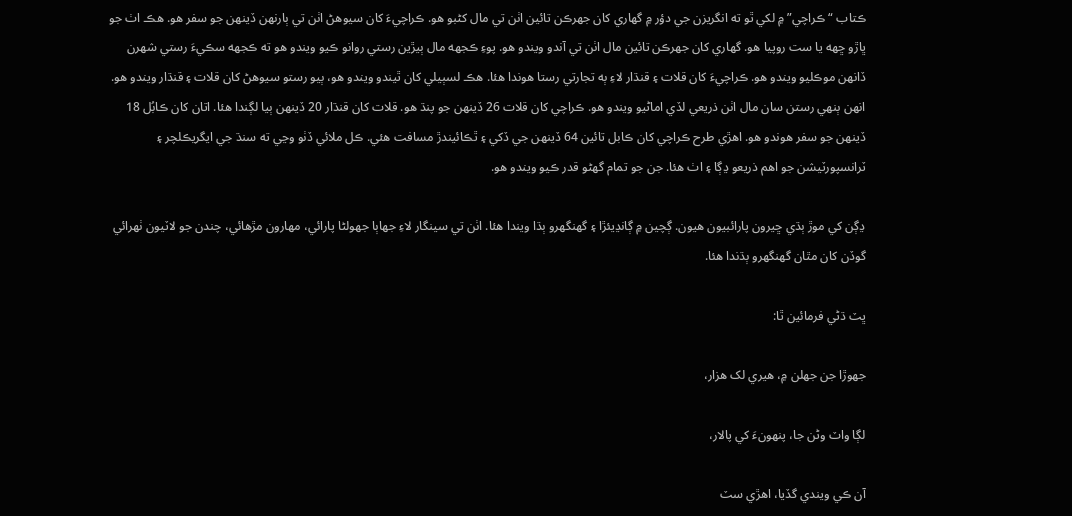ڪتاب “ڪراچي” ۾ لکي ٿو ته انگريزن جي دؤر ۾ گهاري کان جهرڪن تائين اٺن تي مال کڻبو هو. ڪراچيءَ کان سيوهڻ اٺن تي ٻارنهن ڏينهن جو سفر هو. هڪ اٺ جو ڀاڙو ڇهه يا ست روپيا هو. گهاري کان جهرڪن تائين مال اٺن تي آندو ويندو هو. پوءِ ڪجهه مال ٻيڙين رستي روانو ڪيو ويندو هو ته ڪجهه سڪيءَ رستي شهرن ڏانهن موڪليو ويندو هو. ڪراچيءَ کان قلات ۽ قنڌار لاءِ ٻه تجارتي رستا هوندا هئا. هڪ لسٻيلي کان ٿيندو ويندو هو، ٻيو رستو سيوهڻ کان قلات ۽ قنڌار ويندو هو. انهن ٻنهي رستن سان مال اٺن ذريعي لڏي اماڻيو ويندو هو. ڪراچي کان قلات 26 ڏينهن جو پنڌ هو. قلات کان قنڌار 20 ڏينهن ٻيا لڳندا هئا. اتان کان ڪابُل 18 ڏينهن جو سفر هوندو هو. اهڙي طرح ڪراچي کان ڪابل تائين 64 ڏينهن جي ڏکي ۽ ٿڪائيندڙ مسافت هئي. ڪل ملائي ڏٺو وڃي ته سنڌ جي ايگريڪلچر ۽ ٽرانسپورٽيشن جو اهم ذريعو ڍڳا ۽ اٺ هئا. جن جو تمام گهڻو قدر ڪيو ويندو هو.

ڍڳن کي موڙ ٻڌي ڇيرون پارائبيون هيون. ڳچين ۾ ڳانڍيئڙا ۽ گهنگهرو ٻڌا ويندا هئا. اٺن تي سينگار لاءِ جهاٻا جهولڻا پارائي، مهارون مڙهائي، چندن جو لاٽيون ٺهرائي گوڏن کان مٿان گهنگهرو ٻڌندا هئا.

ڀٽ ڌڻي فرمائين ٿا:

جهوڙا جن جهلن ۾، هيري لک هزار،

لڳا واٽ وڻن جا، پنهونءَ کي پالار،

آن ڪي ويندي گڏيا، اهڙي سٽ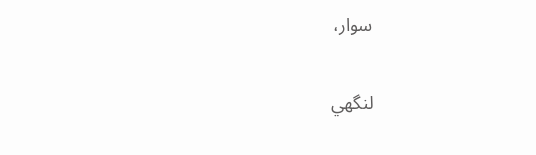سوار،

لنگهي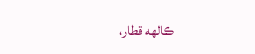ڪالهه قطار،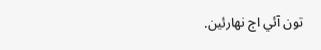تون آئي اڄ نهارئين.